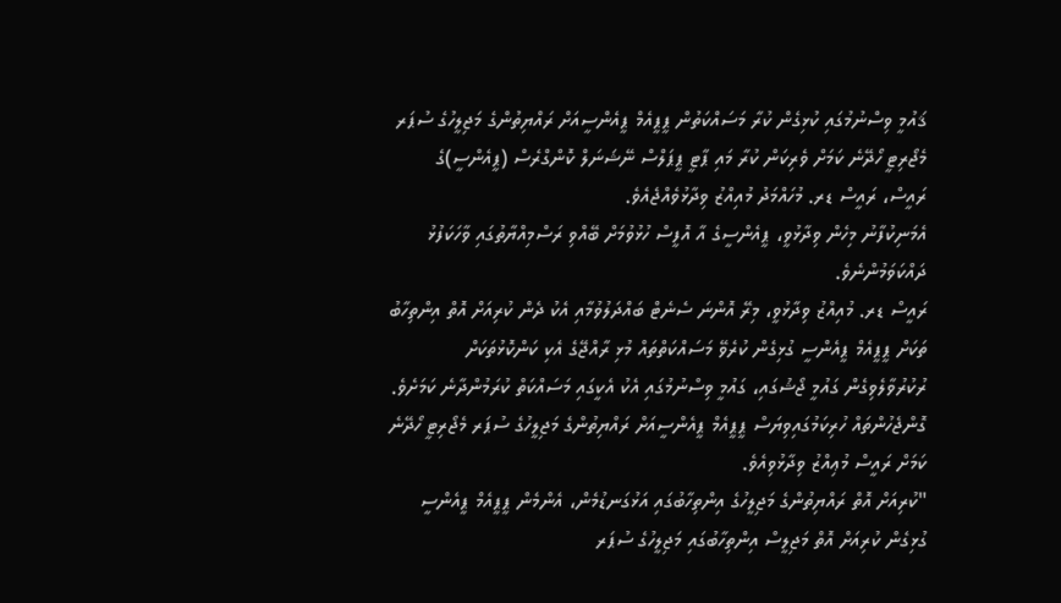ޤައުމީ ވިސްނުމުގައި ކުޅިގެން ކުރާ މަސައްކަތުން ޕީޕީއެމް ޕީއެންސީއަށް ރައްޔިތުންގެ މަޖިލީހުގެ ސުޕަރ މެޖޯރިޓީ ހޯދޭނެ ކަމަށް ވެރިކަން ކުރާ މައި ޕާޓީ ޕީޕަލްސް ނޭޝަނަލް ކޮންގްރެސް (ޕީއެންސީ)ގެ ރައީސް، ރައީސް ޑރ. މުހައްމަދު މުއިއްޒު ވިދާޅުވެއްޖެއެވެ.
އެމަނިކުފާނު މިހެން ވިދާޅުވީ، ޕީއެންސީގެ އާ އޮފީސް ހުޅުވުމަށް ބޭއްވި ރަސްމިއްޔާތުގައި ވާހަކަފުޅު ދައްކަވަމުންނެވެ.
ރައީސް ޑރ. މުއިއްޒު ވިދާޅުވީ، މިރޭ އޮންނަ ސެނެޓް ބައްދަލުވުމާއި އެކު ދެން ކުރިއަށް އޮތް އިންތިހާބު ތަކަށް ޕީޕީއެމް ޕީއެންސީ ގުޅިގެން ކުރެވޭ މަސައްކަތްތައް މުޅި ރާއްޖޭގެ އެކި ކަންކޮޅުތަކަށް ރުކުރުވާލެވިގެން ގައުމީ ޖޯޝުގައި، ގައުމީ ވިސްނުމުގައި އެކު އެކީގައި މަސައްކަތް ކުރަމުންދާނެ ކަމަށެވެ.
ގޮންޖެހުންތައް ހުރިކަމުގައިވިޔަސް ޕީޕީއެމް ޕީއެންސީއަށް ރައްޔިތުންގެ މަޖިލީހުގެ ސުޕަރ މެޖޯރިޓީ ހޯދޭނެ ކަމަށް ރައީސް މުޢިއްޒު ވިދާޅުވިއެވެ.
"ކުރިއަށް އޮތް ރައްޔިތުންގެ މަޖިލީހުގެ އިންތިހާބުގައި އަޅުގަނޑުމެން، އެންމެން ޕީޕީއެމް ޕީއެންސީ ގުޅިގެން ކުރިއަށް އޮތް މަޖިލީސް އިންތިހާބުގައި މަޖިލީހުގެ ސުޕަރ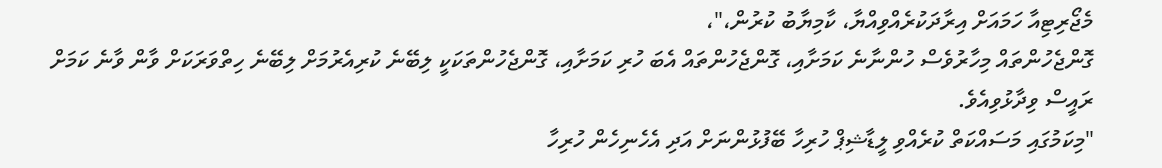މެޖޯރިޓިއާ ހަމައަށް އިރާދަކުރެއްވިއްޔާ، ކާމިޔާބު ކުރުން،"،
ގޮންޖެހުންތައް މިހާރުވެސް ހުންނާނެ ކަމަށާއި، ގޮންޖެހުންތައް އެބަ ހުރި ކަމަށާއި، ގޮންޖެހުންތަކަކީ ލިބޭނެ ކުރިއެރުމަށް ލިބޭނެ ހިތްވަރަކަށް ވާން ވާނެ ކަމަށް ރައީސް ވިދާޅުވިއެވެ.
"މިކަމުގައި މަސައްކަތް ކުރެއްވި ލީޑާޝިޕް ހުރިހާ ބޭފުޅުންނަށް އަދި އެހެނިހެން ހުރިހާ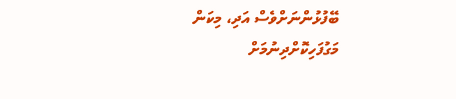ބޭފުޅުންނަށްވެސް އަދި، މިކަން މަގުފަހިކޮށްދިނުމަށް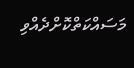މަސައްކަތްކޮށްދެއްވި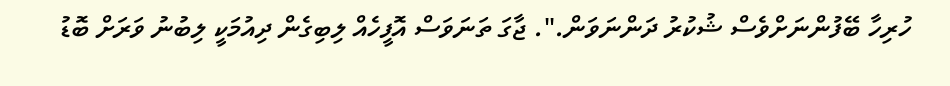ހުރިހާ ބޭފުންނަށްވެސް ޝުކުރު ދަންނަވަން.". ޖާގަ ތަނަވަސް އޮފީހެއް ލިބިގެން ދިއުމަކީ ލިބުނު ވަރަށް ބޮޑު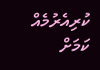ކުރިއެރުމެއް ކަމަށް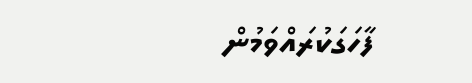ފާހަގަކުރައްވަމުން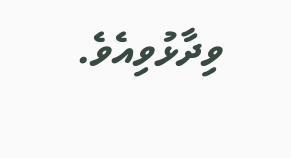ވިދާޅުވިއެވެ.